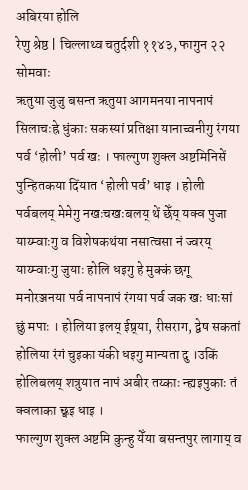अबिरया होलि
रेणु श्रेष्ठ | चिल्लाथ्व चतुर्दशी ११४३, फागुन २२ सोमवाः
ऋतुया जुजु बसन्त ऋतुया आगमनया नापनापं सिलाचःह्रे धुंकाः सकस्यां प्रतिक्षा यानाच्वनीगु रंगया पर्व ‘होली’ पर्व खः । फाल्गुण शुक्ल अष्टमिनिसें पुन्हितकया दिंयात ‘होली पर्व’ धाइ । होली पर्वबलय् मेमेगु नखःचखःबलय् थें छेँय् यक्व पुजा याय्म्वाःगु व विशेषकथंया नसात्वसा नं ज्वरय् याय्म्वाःगु जुयाः होलि धइगु हे मुक्कं छगू मनोरञ्जनया पर्व नापनापं रंगया पर्व जक खः धाःसां छुं मपाः । होलिया इलय् ईष्र्या, रीसराग, द्वेष सकतां होलिया रंगं चुइका यंकी धइगु मान्यता दु ।उकिं होलिबलय् शत्रुयात नापं अबीर तय्काः न्ह्यइपुकाः तं क्वलाका छ्वइ धाइ ।
फाल्गुण शुक्ल अष्टमि कुन्हु येँया बसन्तपुर लागाय् व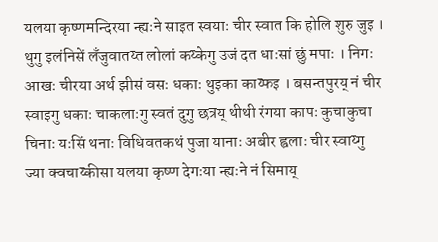यलया कृष्णमन्दिरया न्ह्यःने साइत स्वयाः चीर स्वात कि होलि शुरु जुइ । थुगु इलंनिसें लँजुवातय्त लोलां कय्केगु उजं दत धाःसां छुं मपाः । निगः आखः चीरया अर्थ झीसं वसः धकाः थुइका काय्फइ । बसन्तपुरय् नं चीर स्वाइगु धकाः चाकलाःगु स्वतं दुगु छत्रय् थीथी रंगया कापः कुचाकुचा चिनाः यःसिं थनाः विधिवतकथं पुजा यानाः अबीर ह्वलाः चीर स्वाय्गु ज्या क्वचाय्कीसा यलया कृष्ण देगःया न्ह्यःने नं सिमाय्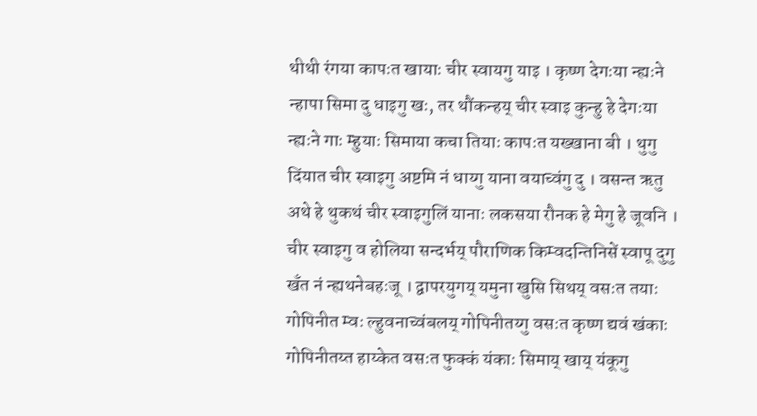थीथी रंगया कापःत खायाः चीर स्वायगु याइ । कृष्ण देगःया न्ह्यःने न्हापा सिमा दु धाइगु खः, तर थौंकन्हय् चीर स्वाइ कुन्हु हे देगःया न्ह्यःने गाः म्हुयाः सिमाया कचा तियाः कापःत यख्खाना बी । थुगु दिंयात चीर स्वाइगु अष्टमि नं धाय्गु याना वयाच्वंगु दु । वसन्त ऋतु अथे हे थुकथं चीर स्वाइगुलिं यानाः लकसया रौनक हे मेगु हे जूवनि ।
चीर स्वाइगु व होलिया सन्दर्भय् पौराणिक किम्वदन्तिनिसें स्वापू दुगु खँत नं न्ह्यथनेबहःजू । द्वापरयुगय् यमुना खुसि सिथय् वसःत तयाः गोपिनीत म्वः ल्हुवनाच्वंबलय् गोपिनीतय्गु वसःत कृष्ण द्यवं खंकाः गोपिनीतय्त हाय्केत वसःत फुक्कं यंकाः सिमाय् खाय् यंकूगु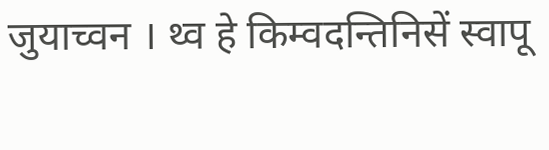जुयाच्वन । थ्व हे किम्वदन्तिनिसें स्वापू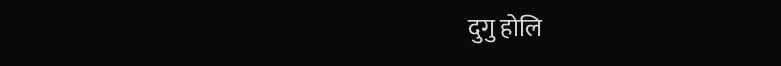दुगु होलि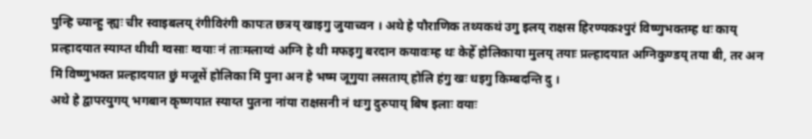पुन्हि च्यान्हु न्ह्यः चीर स्वाइबलय् रंगीविरंगी कापःत छत्रय् खाइगु जुयाच्वन । अथे हे पौराणिक तथ्यकथं उगु इलय् राक्षस हिरण्यकश्पुरं विष्णुभक्तम्ह थः काय् प्रल्हादयात स्याय्त थीथी ग्वसाः ग्वयाः नं ताःमलाय्वं अग्नि हे थी मफइगु बरदान कयावःम्ह थः केहेँ होलिकाया मुलय् तयाः प्रल्हादयात अग्निकुण्डय् तया बी, तर अन मिं विष्णुभक्त प्रल्हादयात छुं मजूसें होलिका मिं पुना अन हे भष्म जूगुया लसताय् होलि हंगु खः धइगु किम्बदन्ति दु ।
अथे हे द्वापरयुगय् भगबान कृष्णयात स्याय्त पुतना नांया राक्षसनी नं थःगु दुरुपाय् बिष इलाः वयाः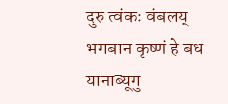दुरु त्वंकः वंबलय् भगबान कृष्णं हे बध यानाब्यूगु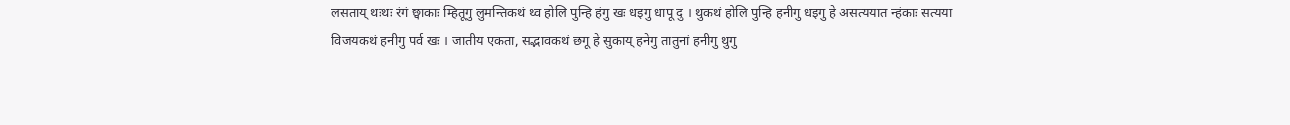लसताय् थःथः रंगं छ्वाकाः म्हितूगु लुमन्तिकथं थ्व होलि पुन्हि हंगु खः धइगु धापू दु । थुकथं होलि पुन्हि हनीगु धइगु हे असत्ययात न्हंकाः सत्यया विजयकथं हनीगु पर्व खः । जातीय एकता, सद्भावकथं छगू हे सुकाय् हनेगु तातुनां हनीगु थुगु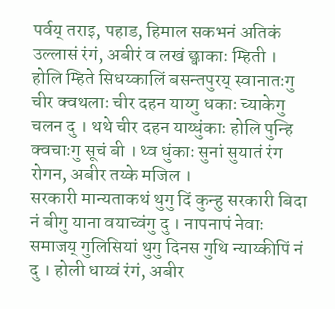पर्वय् तराइ, पहाड, हिमाल सकभनं अतिकं उल्लासं रंगं, अबीरं व लखं छ्वाकाः म्हिती । होलि म्हिते सिधय्कालिं बसन्तपुरय् स्वानातःगु चीर क्वथलाः चीर दहन याय्गु धकाः च्याकेगु चलन दु । थथे चीर दहन याय्धुंकाः होलि पुन्हि क्वचाःगु सूचं बी । थ्व धुंकाः सुनां सुयातं रंग रोगन, अबीर तय्के मजिल ।
सरकारी मान्यताकथं थुगु दिं कुन्हु सरकारी बिदा नं बीगु याना वयाच्वंगु दु । नापनापं नेवाः समाजय् गुलिसियां थुगु दिनस गुथि न्याय्कीपिं नं दु । होली धाय्वं रंगं, अबीर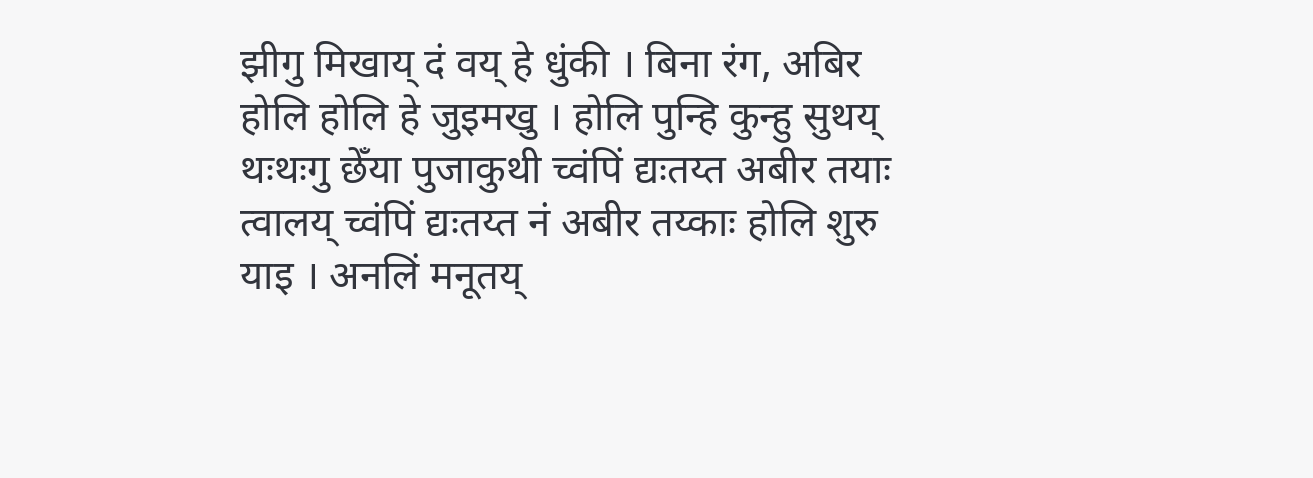झीगु मिखाय् दं वय् हे धुंकी । बिना रंग, अबिर होलि होलि हे जुइमखु । होलि पुन्हि कुन्हु सुथय् थःथःगु छेँया पुजाकुथी च्वंपिं द्यःतय्त अबीर तयाः त्वालय् च्वंपिं द्यःतय्त नं अबीर तय्काः होलि शुरु याइ । अनलिं मनूतय्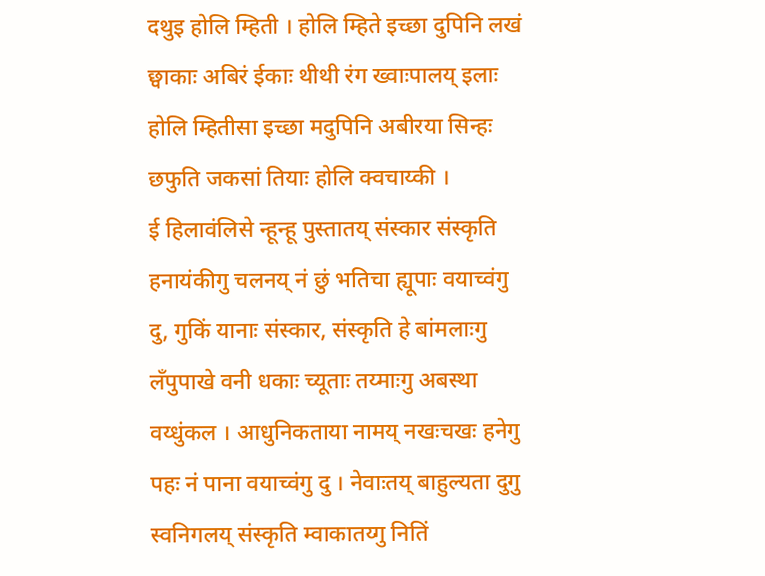दथुइ होलि म्हिती । होलि म्हिते इच्छा दुपिनि लखं छ्वाकाः अबिरं ईकाः थीथी रंग ख्वाःपालय् इलाः होलि म्हितीसा इच्छा मदुपिनि अबीरया सिन्हः छफुति जकसां तियाः होलि क्वचाय्की ।
ई हिलावंलिसे न्हून्हू पुस्तातय् संस्कार संस्कृति हनायंकीगु चलनय् नं छुं भतिचा ह्यूपाः वयाच्वंगु दु, गुकिं यानाः संस्कार, संस्कृति हे बांमलाःगु लँपुपाखे वनी धकाः च्यूताः तय्माःगु अबस्था वय्धुंकल । आधुनिकताया नामय् नखःचखः हनेगु पहः नं पाना वयाच्वंगु दु । नेवाःतय् बाहुल्यता दुगु स्वनिगलय् संस्कृति म्वाकातय्गु नितिं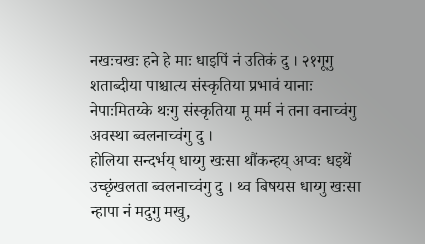नखःचखः हने हे माः धाइपिं नं उतिकं दु । २१गूगु शताब्दीया पाश्चात्य संस्कृतिया प्रभावं यानाः नेपाःमितय्के थःगु संस्कृतिया मू मर्म नं तना वनाच्वंगु अवस्था ब्वलनाच्वंगु दु ।
होलिया सन्दर्भय् धाय्गु खःसा थौंकन्हय् अप्वः धइथें उच्छृंखलता ब्वलनाच्वंगु दु । थ्व बिषयस धाय्गु खःसा न्हापा नं मदुगु मखु,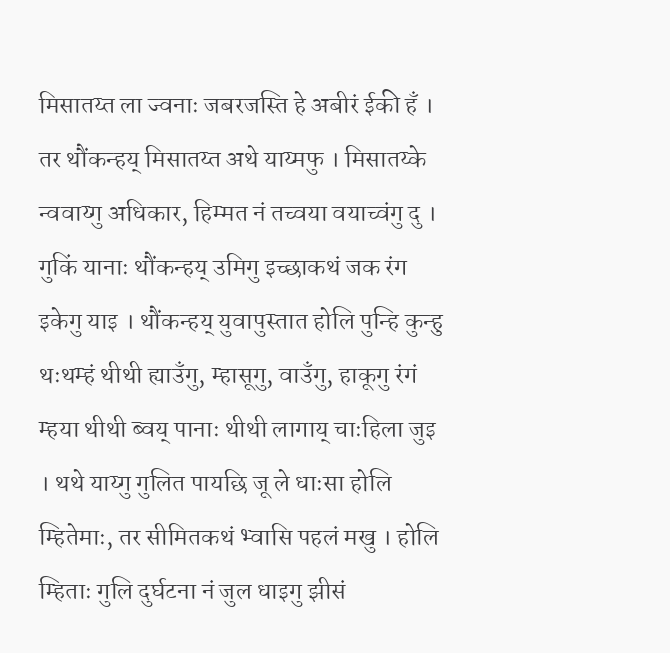मिसातय्त ला ज्वनाः जबरजस्ति हे अबीरं ईकी हँ । तर थौंकन्हय् मिसातय्त अथे याय्मफु । मिसातय्के न्ववाय्गु अधिकार, हिम्मत नं तच्वया वयाच्वंगु दु । गुकिं यानाः थौंकन्हय् उमिगु इच्छाकथं जक रंग इकेगु याइ । थौंकन्हय् युवापुस्तात होलि पुन्हि कुन्हु थःथम्हं थीथी ह्याउँगु, म्हासूगु, वाउँगु, हाकूगु रंगं म्हया थीथी ब्वय् पानाः थीथी लागाय् चाःहिला जुइ । थथे याय्गु गुलित पायछि जू ले धाःसा होलि म्हितेमाः, तर सीमितकथं भ्वासि पहलं मखु । होलि म्हिताः गुलि दुर्घटना नं जुल धाइगु झीसं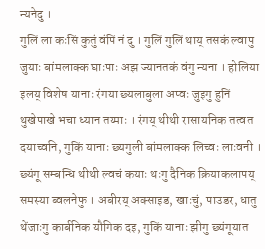न्यनेदु ।
गुलिं ला कःसिं कुतुं वंपिं नं दु । गुलिं गुलिं थाय् तसकं ल्वापु जुयाः बांमलाक्क घाःपाः अझ ज्यानतकं वंगु न्यना । होलिया इलय् विशेष यानाः रंगया छ्यलाबुला अप्वः जुइगु हुनिं थुखेपाखे भचा ध्यान तय्माः । रंगय् थीथी रासायनिक तत्वत दयाच्वनि, गुकिं यानाः छ्यगुली बांमलाक्क लिच्वः लाःवनी । छ्यंगू सम्बन्धि थीथी ल्वचं कयाः थःगु दैनिक क्रियाकलापय् समस्या ब्वलनेफु । अबीरय् अक्साइड, खाःचुं, पाउडर, धातु थेंजाःगु कार्बनिक यौगिक दइ, गुकिं यानाः झीगु छ्यंगूयात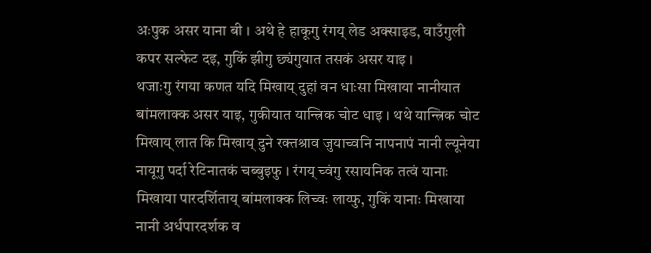अःपुक असर याना बी । अथे हे हाकूगु रंगय् लेड अक्साइड, वाउँगुली कपर सल्फेट दइ, गुकिं झीगु छ्यंगुयात तसकं असर याइ ।
थजाःगु रंगया कणत यदि मिखाय् दुहां वन धाःसा मिखाया नानीयात बांमलाक्क असर याइ, गुकीयात यान्त्रिक चोट धाइ । थथे यान्त्रिक चोट मिखाय् लात कि मिखाय् दुने रक्तश्राव जुयाच्वनि नापनापं नानी ल्यूनेया नायूगु पर्दा रेटिनातकं चब्बुइफु । रंगय् च्वंगु रसायनिक तत्वं यानाः मिखाया पारदर्शिताय् बांमलाक्क लिच्वः लाय्फु, गुकिं यानाः मिखाया नानी अर्धपारदर्शक व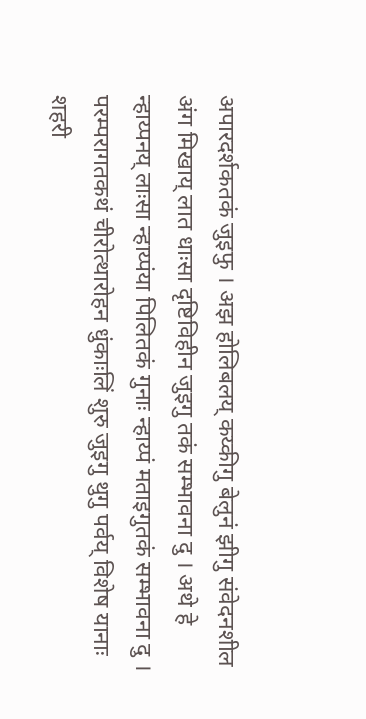अपारदर्शकतकं जुइफु । अझ होलिबलय् कय्कीगु बेलुनं झीगु संवेदनशील अंग मिखाय् लात धाःसा दृष्टिविहीन जुइगु तकं सम्भावना दु । अथे हे न्हाय्पनय् लाःसा न्हाय्पंया पिलितकं गुनाः न्हाय्पं मताइगुतकं सम्भावना दु ।
परम्परागतकथं चीरोत्थारोहन धुंकाःलिं शुरु जुइगु थुगु पर्वय् विशेष यानाः शहरी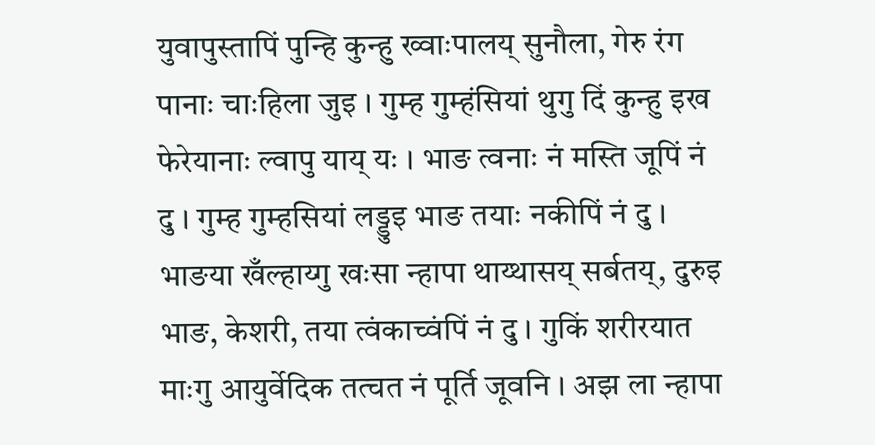युवापुस्तापिं पुन्हि कुन्हु ख्वाःपालय् सुनौला, गेरु रंग पानाः चाःहिला जुइ । गुम्ह गुम्हंसियां थुगु दिं कुन्हु इख फेरेयानाः ल्वापु याय् यः । भाङ त्वनाः नं मस्ति जूपिं नं दु । गुम्ह गुम्हसियां लड्डुइ भाङ तयाः नकीपिं नं दु । भाङया खँल्हाय्गु खःसा न्हापा थाय्थासय् सर्बतय्, दुरुइ भाङ, केशरी, तया त्वंकाच्वंपिं नं दु । गुकिं शरीरयात माःगु आयुर्वेदिक तत्चत नं पूर्ति जूवनि । अझ ला न्हापा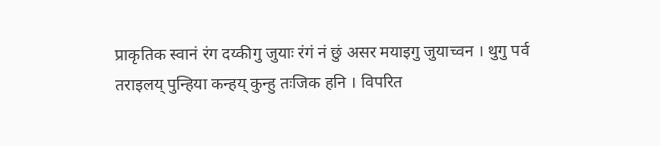प्राकृतिक स्वानं रंग दय्कीगु जुयाः रंगं नं छुं असर मयाइगु जुयाच्वन । थुगु पर्व तराइलय् पुन्हिया कन्हय् कुन्हु तःजिक हनि । विपरित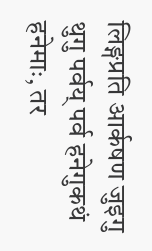लिङ्गप्रति आर्कषण जुइगु थुगु पर्वय् पर्व हनेगुकथं हनेमाः, तर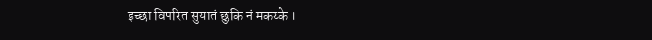इच्छा विपरित सुयातं छुकि नं मकय्के ।